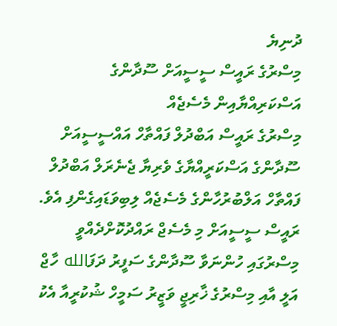ދުނިޔެ
މިސްރުގެ ރައީސް ސީސީއަށް ސޫދާންގެ އަސްކަރިއްޔާއިން މެސެޖެއް
މިސްރުގެ ރައީސް އަބްދުލް ފައްތާހް އައްސީސީއަށް ސޫދާންގެ އަސްކަރީއްޔާގެ ވެރިޔާ ޖެނެރަލް އަބްދުލް ފައްތާހް އަލްބުރުހާންގެ މެސެޖެއް ލިބިވަޑައިގެންފި އެވެ.
ރައީސް ސީސީއަށް މި މެސެޖް ރައްދުކޮށްދެއްވީ މިސްރުގައި ހުންނަވާ ސޫދާންގެ ސަފީރު ދަފަالله ހާޖް އަލީ އާއި މިސްރުގެ ޚާރިޖީ ވަޒީރު ސަމީހް ޝުކުރީއާ އެކު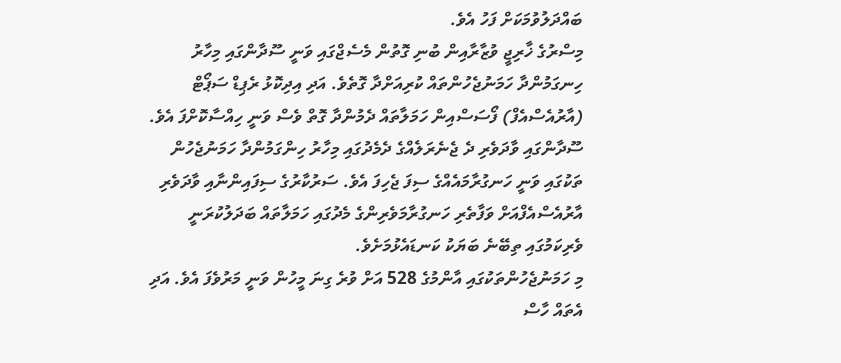ބައްދަލުވުމަކަށް ފަހު އެވެ.
މިސްރުގެ ޚާރިޖީ ވުޒާރާއިން ބުނި ގޮތުން މެސެޖްގައި ވަނީ ސޫދާންގައި މިހާރު ހިނގަމުންދާ ހަމަނުޖެހުންތައް ކުރިއަށްދާ ގޮތެވެ. އަދި އިދިކޮޅު ރެޕިޑް ސަޕޯޓް (އާރުއެސްއެފް) ފޯސަސްއިން ހަމަލާތައް ދެމުންދާ ގޮތް ވެސް ވަނީ ހިއްސާކޮށްފަ އެވެ.
ސޫދާންގައި ވާދަވެރި ދެ ޖެނެރަލެއްގެ ދެމެދުގައި މިހާރު ހިންގަމުންދާ ހަމަނުޖެހުން ތަކުގައި ވަނީ ހަނގުރާމައެއްގެ ސިފަ ޖެހިފަ އެވެ. ސަރުކާރުގެ ސިފައިންނާއި ވާދަވެރި އާރުއެސްއެފްއަށް ވަފާތެރި ހަނގުރާމަވެރިންގެ މެދުގައި ހަމަލާތައް ބަދަލުކުރަނީ ވެރިކަމުގައި ތިބޭނެ ބަޔަކު ކަނޑައެޅުމަށެވެ.
މި ހަމަނުޖެހުންތަކުގައި އާންމުގެ 528 އަށް ވުރެ ގިނަ މީހުން ވަނީ މަރުވެފަ އެވެ. އަދި އެތައް ހާސް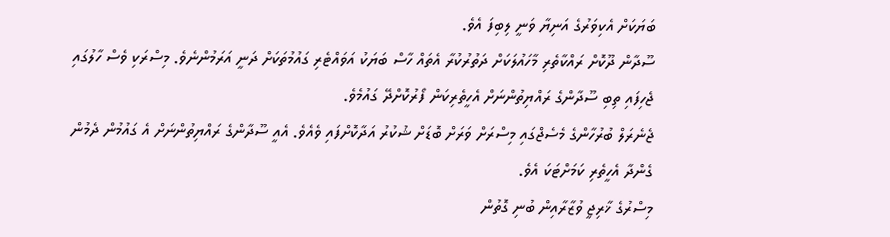ބަޔަކަށް އެކިވަރުގެ އަނިޔާ ވަނީ ލިބިފަ އެވެ.
ސޫދާން ދޫކޮށް ރައްކާތެރި މާހައުލަކަށް ދަތުރުކުރާ އެތައް ހާސް ބަޔަކު އަވައްޓެރި ގައުމުތަކަށް ދަނީ އަރަމުންނެވެ. މިސްރަކި ވެސް ހާލުގައި ޖެހިފައި ތިބި ސޫދާންގެ ރައްޔިތުންނަށް އެހީތެރިކަން ފޯރުކޮށްދޭ ގައުމެވެ.
ޖެނެރަލް ބުރުހާންގެ މެސެޖްގައި މިސްރަށް ވަރަށް ބޮޑަށް ޝުކުރު އަދާކޮށްފައި ވެއެވެ. އެއީ ސޫދާންގެ ރައްޔިތުންނަށް އެ ގައުމުން ދެމުން ގެންދާ އެހީތެރި ކަމަށްޓަކަ އެވެ.
މިސްރުގެ ޚާރިޖީ ވުޒާރާއިން ބުނި ގޮތުން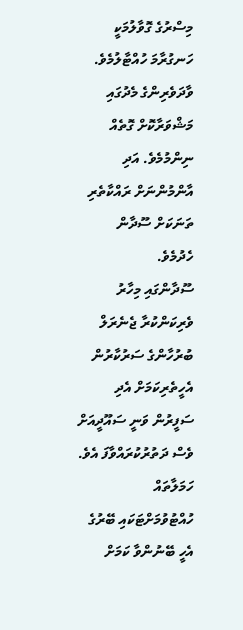މިސްރުގެ ގޮވާލުމަކީ ހަނގުރާމަ ހުއްޓާލުމެވެ. ވާދަވެރިންގެ މެދުގައި މަޝްވަރާކޮށް ގޮތެއް ނިންމުމެވެ. އަދި އާންމުންނަށް ރައްކާތެރި ތަނަކަށް ސޫދާން ހެދުމެވެ.
ސޫދާންގައި މިހާރު ވެރިކަންކުރާ ޖެނެރަލް ބުރުހާންގެ ސަރުކާރުން އެހީތެރިކަމަށް އެދި ސަފީރުން ވަނީ ސައޫދީއަށް ވެސް ދަތުރުކުރައްވާފަ އެވެ. ހަމަލާތައް ހުއްޓުވުމަށްޓަކައި ބޭރުގެ އެހީ ބޭނުންވާ ކަމަށް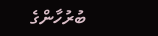ބުރުހާންގެ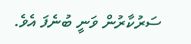ސަރުކާރުން ވަނީ ބުނެފަ އެވެ.